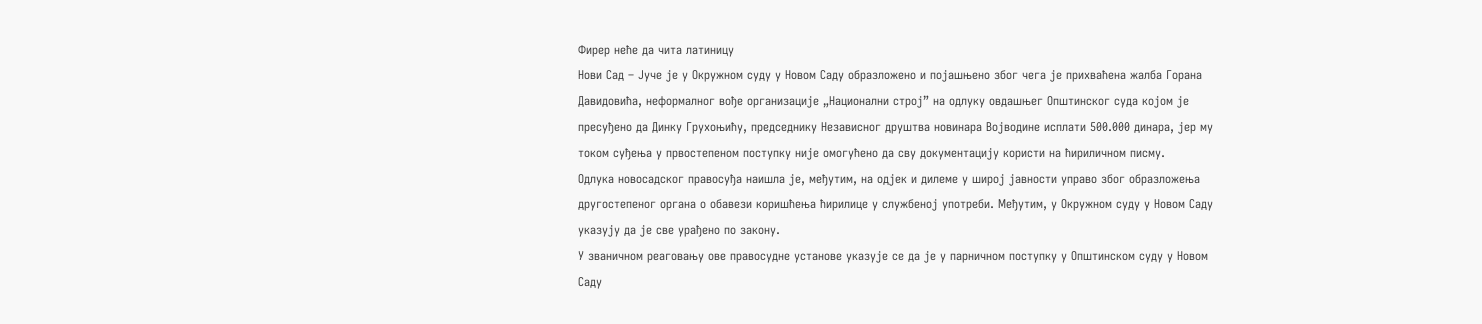Фирер неће да чита латиницу
Нови Сад – Јуче је у Окружном суду у Новом Саду образложено и појашњено због чега је прихваћена жалба Горана Давидовића, неформалног вође организације „Национални строј” на одлуку овдашњег Општинског суда којом је пресуђено да Динку Грухоњићу, председнику Независног друштва новинара Војводине исплати 500.000 динара, јер му током суђења у првостепеном поступку није омогућено да сву документацију користи на ћириличном писму.
Одлука новосадског правосуђа наишла је, међутим, на одјек и дилеме у широј јавности управо због образложења другостепеног органа о обавези коришћења ћирилице у службеној употреби. Међутим, у Окружном суду у Новом Саду указују да је све урађено по закону.
У званичном реаговању ове правосудне установе указује се да је у парничном поступку у Општинском суду у Новом Саду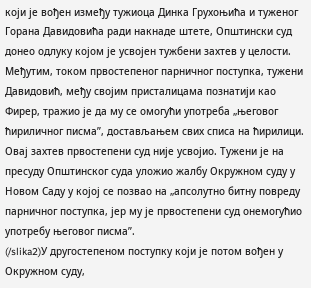који је вођен између тужиоца Динка Грухоњића и туженог Горана Давидовића ради накнаде штете, Општински суд донео одлуку којом је усвојен тужбени захтев у целости.
Међутим, током првостепеног парничног поступка, тужени Давидовић, међу својим присталицама познатији као Фирер, тражио је да му се омогући употреба „његовог ћириличног писма”, достављањем свих списа на ћирилици. Овај захтев првостепени суд није усвојио. Тужени је на пресуду Општинског суда уложио жалбу Окружном суду у Новом Саду у којој се позвао на „апсолутно битну повреду парничног поступка, јер му је првостепени суд онемогућио употребу његовог писма”.
(/slika2)У другостепеном поступку који је потом вођен у Окружном суду,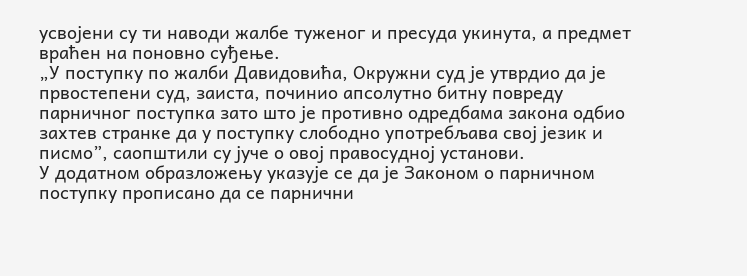усвојени су ти наводи жалбе туженог и пресуда укинута, а предмет враћен на поновно суђење.
„У поступку по жалби Давидовића, Окружни суд је утврдио да је првостепени суд, заиста, починио апсолутно битну повреду парничног поступка зато што је противно одредбама закона одбио захтев странке да у поступку слободно употребљава свој језик и писмо”, саопштили су јуче о овој правосудној установи.
У додатном образложењу указује се да је Законом о парничном поступку прописано да се парнични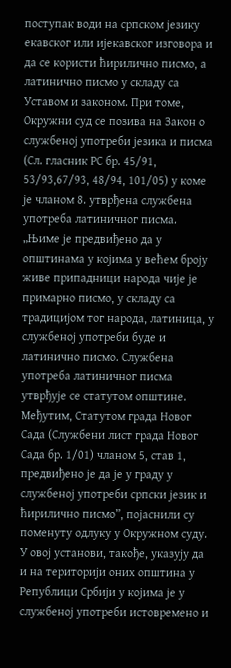поступак води на српском језику екавског или ијекавског изговора и да се користи ћирилично писмо, а латинично писмо у складу са Уставом и законом. При томе, Окружни суд се позива на Закон о службеној употреби језика и писма (Сл. гласник РС бр. 45/91, 53/93,67/93, 48/94, 101/05) у коме је чланом 8. утврђена службена употреба латиничног писма.
„Њиме је предвиђено да у општинама у којима у већем броју живе припадници народа чије је примарно писмо, у складу са традицијом тог народа, латиница, у службеној употреби буде и латинично писмо. Службена употреба латиничног писма утврђује се статутом општине. Међутим, Статутом града Новог Сада (Службени лист града Новог Сада бр. 1/01) чланом 5, став 1, предвиђено је да је у граду у службеној употреби српски језик и ћирилично писмо”, појаснили су поменуту одлуку у Окружном суду.
У овој установи, такође, указују да и на територији оних општина у Републици Србији у којима је у службеној употреби истовремено и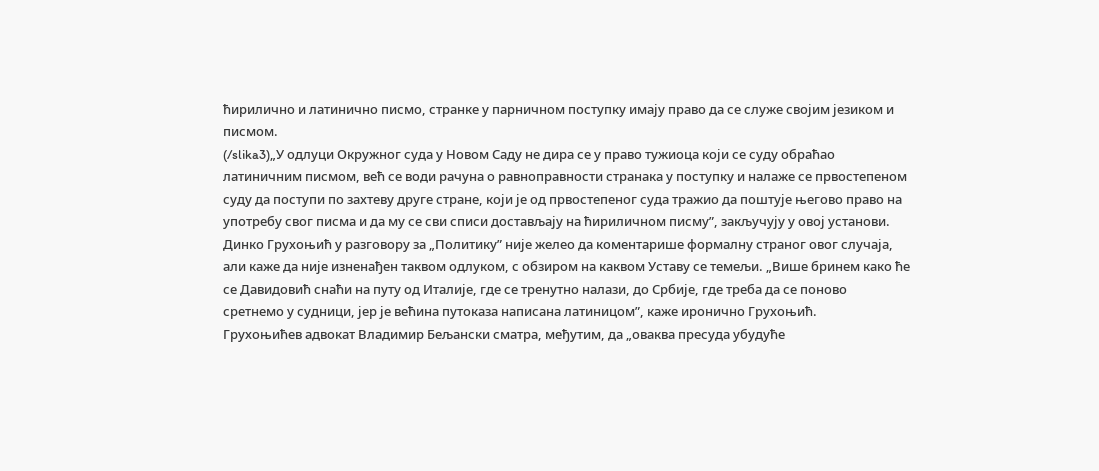ћирилично и латинично писмо, странке у парничном поступку имају право да се служе својим језиком и писмом.
(/slika3)„У одлуци Окружног суда у Новом Саду не дира се у право тужиоца који се суду обраћао латиничним писмом, већ се води рачуна о равноправности странака у поступку и налаже се првостепеном суду да поступи по захтеву друге стране, који је од првостепеног суда тражио да поштује његово право на употребу свог писма и да му се сви списи достављају на ћириличном писму”, закључују у овој установи.
Динко Грухоњић у разговору за „Политику” није желео да коментарише формалну страног овог случаја, али каже да није изненађен таквом одлуком, с обзиром на каквом Уставу се темељи. „Више бринем како ће се Давидовић снаћи на путу од Италије, где се тренутно налази, до Србије, где треба да се поново сретнемо у судници, јер је већина путоказа написана латиницом”, каже иронично Грухоњић.
Грухоњићев адвокат Владимир Бељански сматра, међутим, да „оваква пресуда убудуће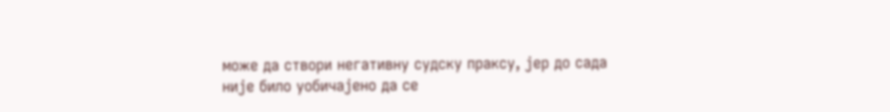може да створи негативну судску праксу, јер до сада није било уобичајено да се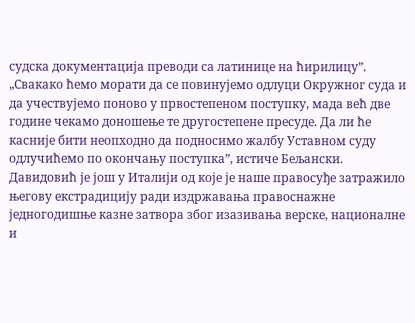судска документација преводи са латинице на ћирилицу”.
„Свакако ћемо морати да се повинујемо одлуци Окружног суда и да учествујемо поново у првостепеном поступку, мада већ две године чекамо доношење те другостепене пресуде. Да ли ће касније бити неопходно да подносимо жалбу Уставном суду одлучићемо по окончању поступка”, истиче Бељански.
Давидовић је још у Италији од које је наше правосуђе затражило његову екстрадицију ради издржавања правоснажне једногодишње казне затвора због изазивања верске, националне и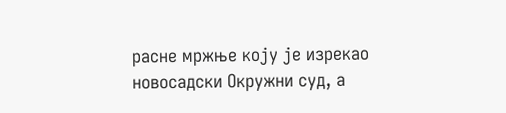расне мржње коју је изрекао новосадски Окружни суд, а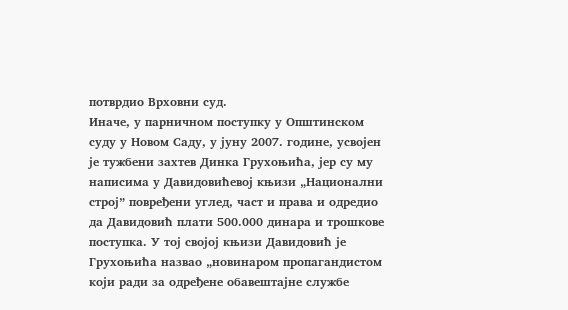потврдио Врховни суд.
Иначе, у парничном поступку у Општинском суду у Новом Саду, у јуну 2007. године, усвојен је тужбени захтев Динка Грухоњића, јер су му написима у Давидовићевој књизи „Национални строј” повређени углед, част и права и одредио да Давидовић плати 500.000 динара и трошкове поступка. У тој својој књизи Давидовић је Грухоњића назвао „новинаром пропагандистом који ради за одређене обавештајне службе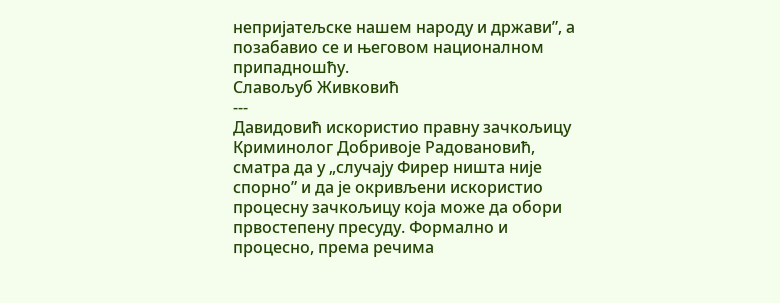непријатељске нашем народу и држави”, а позабавио се и његовом националном припадношћу.
Славољуб Живковић
---
Давидовић искористио правну зачкољицу
Криминолог Добривоје Радовановић, сматра да у „случају Фирер ништа није спорно” и да је окривљени искористио процесну зачкољицу која може да обори првостепену пресуду. Формално и процесно, према речима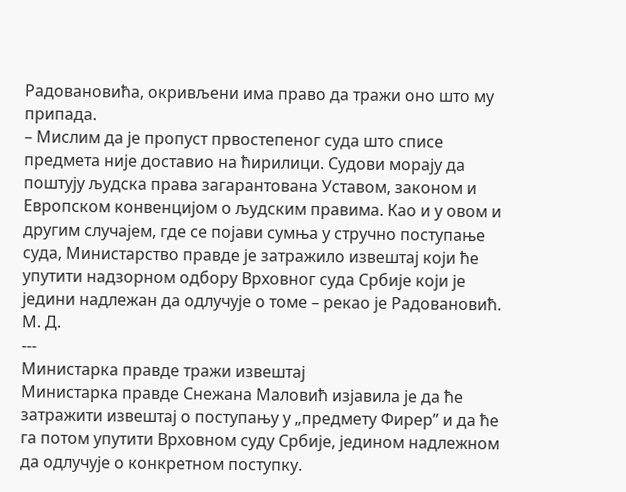Радовановића, окривљени има право да тражи оно што му припада.
– Мислим да је пропуст првостепеног суда што списе предмета није доставио на ћирилици. Судови морају да поштују људска права загарантована Уставом, законом и Европском конвенцијом о људским правима. Као и у овом и другим случајем, где се појави сумња у стручно поступање суда, Министарство правде је затражило извештај који ће упутити надзорном одбору Врховног суда Србије који је једини надлежан да одлучује о томе – рекао је Радовановић.
М. Д.
---
Министарка правде тражи извештај
Министарка правде Снежана Маловић изјавила је да ће затражити извештај о поступању у „предмету Фирер” и да ће га потом упутити Врховном суду Србије, једином надлежном да одлучује о конкретном поступку.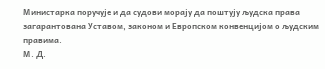Министарка поручује и да судови морају да поштују људска права загарантована Уставом, законом и Европском конвенцијом о људским правима.
М. Д.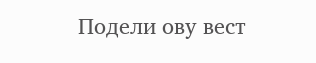Подели ову вест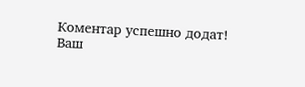Комeнтар успeшно додат!
Ваш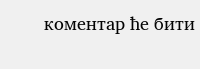комeнтар ћe бити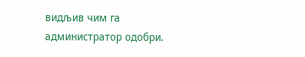видљив чим га администратор одобри.